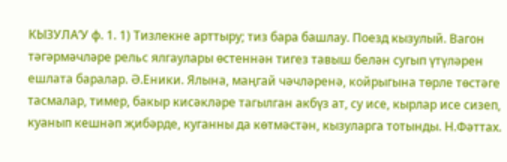КЫЗУЛА’У ф. 1. 1) Тизлекне арттыру; тиз бара башлау. Поезд кызулый. Вагон тәгәрмәчләре рельс ялгаулары өстеннән тигез тавыш белән сугып үтүләрен ешлата баралар. Ә.Еники. Ялына, маңгай чәчләренә, койрыгына төрле төстәге тасмалар, тимер, бакыр кисәкләре тагылган акбүз ат, су исе, кырлар исе сизеп, куанып кешнәп җибәрде, куганны да көтмәстән, кызуларга тотынды. Н.Фәттах.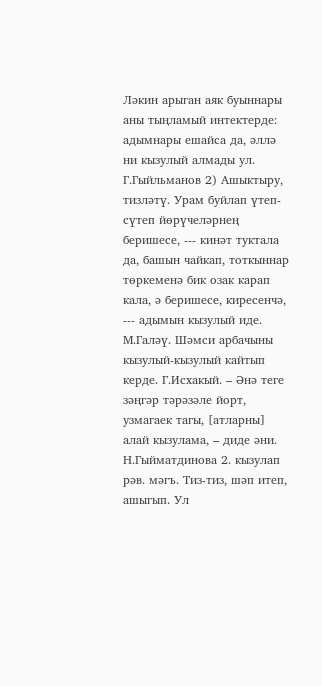Ләкин арыган аяк буыннары аны тыңламый интектерде: адымнары ешайса да, әллә ни кызулый алмады ул. Г.Гыйльманов 2) Ашыктыру, тизләтү. Урам буйлап үтеп-сүтеп йөрүчеләрнең беришесе, --- кинәт туктала да, башын чайкап, тоткыннар төркеменә бик озак карап кала, ә беришесе, киресенчә, --- адымын кызулый иде. М.Галәү. Шәмси арбачыны кызулый-кызулый кайтып керде. Г.Исхакый. – Әнә теге зәңгәр тәрәзәле йорт, узмагаек тагы, [атларны] алай кызулама, – диде әни. Н.Гыйматдинова 2. кызулап рәв. мәгъ. Тиз-тиз, шәп итеп, ашыгып. Ул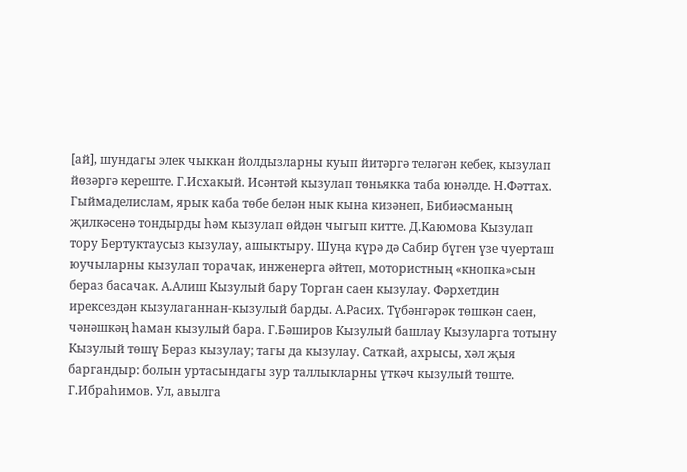[ай], шундагы элек чыккан йолдызларны куып йитәргә теләгән кебек, кызулап йөзәргә кереште. Г.Исхакый. Исәнтәй кызулап төньякка таба юнәлде. Н.Фәттах. Гыймаделислам, ярык каба төбе белән нык кына кизәнеп, Бибиәсманың җилкәсенә тондырды һәм кызулап өйдән чыгып китте. Д.Каюмова Кызулап тору Бертуктаусыз кызулау, ашыктыру. Шуңа күрә дә Сабир бүген үзе чуерташ юучыларны кызулап торачак, инженерга әйтеп, мотористның «кнопка»сын бераз басачак. А.Алиш Кызулый бару Торган саен кызулау. Фәрхетдин ирексездән кызулаганнан-кызулый барды. А.Расих. Түбәнгәрәк төшкән саен, чәнәшкәң һаман кызулый бара. Г.Бәширов Кызулый башлау Кызуларга тотыну Кызулый төшү Бераз кызулау; тагы да кызулау. Саткай, ахрысы, хәл җыя баргандыр: болын уртасындагы зур таллыкларны үткәч кызулый төште. Г.Ибраһимов. Ул, авылга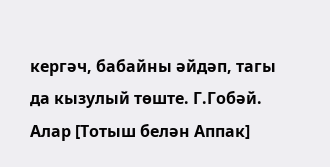кергәч, бабайны әйдәп, тагы да кызулый төште. Г.Гобәй. Алар [Тотыш белән Аппак]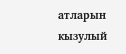атларын кызулый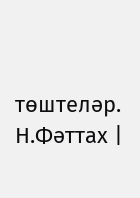төштеләр. Н.Фәттах |